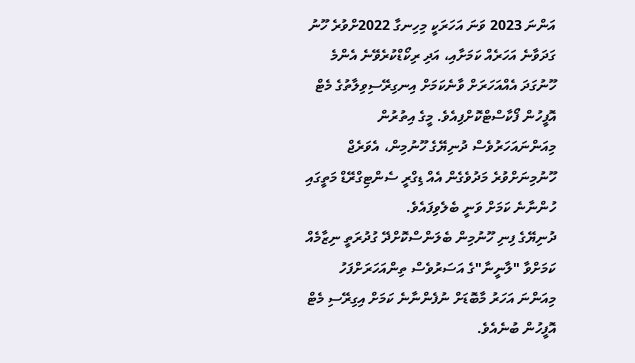އަންނަ 2023 ވަނަ އަހަރަކީ މިހިނގާ 2022ށްވުރެ ހޫނު ގަދަވާނެ އަހަރެއް ކަމަށާއި، އަދި ރިކޯޑްކުރެވޭނެ އެންމެ ހޫނުގަދަ އެއްއަހަރަށް ވާނެކަމަށް އިނގިރޭސިވިލާތުގެ މެޓް އޮފީހުން ފޯކާސްޓްކޮށްފިއެވެ. މީގެ އިތުރުން މިއަންނައަހަރުވެސް ދުނިޔޭގެ ހޫނުމިން، އެވަރެޖް ހޫނުމިނަށްވުރެ މަދުވެގެން އެއް ޑިގްރީ ސެންޓިގްރޭޑް މަތީގައި ހުންނާނެ ކަމަށް ވަނީ ބެލެވިފައެވެ.
ދުނިޔޭގެ ފިނި ހޫނުމިން ބެލަންސްކޮށްދޭ ގުދުރަތީ ނިޒާމެއް ކަމަށްވާ "ލާނީނާ"ގެ އަސަރުވެސް ތިންއަހަރަށްފަހު މިއަންނަ އަހަރު މާބޮޑަށް ނުފެންނާނެ ކަމަށް އިގިރޭސި މެޓް އޮފީހުން ބުނެއެވެ.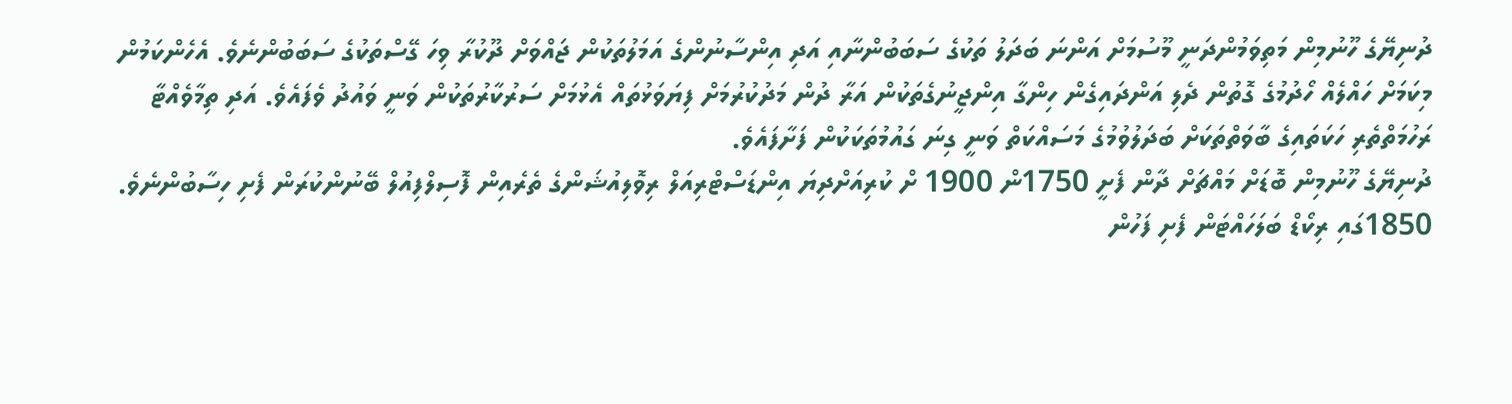ދުނިޔޭގެ ހޫނުމިން މަތިވަމުންދަނީ މޫސުމަށް އަންނަ ބަދަލު ތަކުގެ ސަބަބުންނާއި އަދި އިންސާނުންގެ އަމަލުތަކުން ޖައްވަށް ދޫކުރާ ވިހަ ގޭސްތަކުގެ ސަބަބުންނެވެ. އެހެންކަމުން މިކަމަށް ހައްލެއް ހޯދުމުގެ ގޮތުން ދެލި އަންދައިގެން ހިންގާ އިންޖީނުގެތަކުން އަރާ ދުން މަދުކުރުމަށް ފިޔަވަޅުތައް އެޅުމަށް ސަރުކާރުތަކުން ވަނީ ވައުދު ވެފައެވެ. އަދި ތިމާވެއްޓާ ރަހުމަތްތެރި ހަކަތައިގެ ބާވަތްތަކަށް ބަދަލުވުމުގެ މަސައްކަތް ވަނީ ގިނަ ގައުމުތަކަކުން ފަށާފައެވެ.
ދުނިޔޭގެ ހޫނުމިން ބޮޑަށް މައްޗަށް ދާން ފެށީ 1750ން 1900 ށް ކުރިއަށްދިޔަ އިންޑަސްޓްރިއަލް ރިވޮލިއުޝަންގެ ތެރެއިން ފޮސިލްފިއުލް ބޭނުންކުރަން ފެށި ހިސާބުންނެވެ. 1850ގައި ރިކޯޑް ބަލަހައްޓަން ފެށި ފަހުން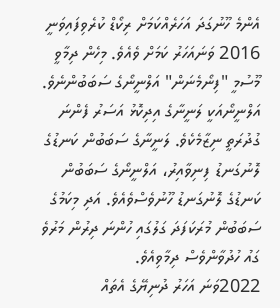އެންމެ ހޫނުގަދަ އަހަރެއްކަމަށް ރިކޯޑް ކުރެވިފައިވަނީ 2016 ވަނައަހަރު ކަމަށް ވެއެވެ. މިހެން ދިމާވީ މޫސުމީ "ފިނޯމެނަން" އަލްނީނޯގެ ސަބަބުންނެވެ. އަލްނީނޯއަކީ ލަނީނާގެ އިދިކޮޅު އަސަރު ފެންނަ ގުދުރަތީ ނިޒާމެކެވެ. ލަނީނާގެ ސަބަބުން ކަނޑުގެ ލޮނުގަނޑު ފިނިވާއިރު، އަލްނީނޯގެ ސަބަބުން ކަނޑުގެ ލޮނުގަނޑު ހޫނުވެސްވެއެވެ. އަދި މިކަމުގެ ސަބަބުން މުރަކަފަދަ ގަލުގައި ހުންނަ ދިރުން މަރުވެ ގައު ހުދުވާންވެސް ދިމާވިއެވެ.
2022ވަނަ އަހަރު ދުނިޔޭގެ އެތައް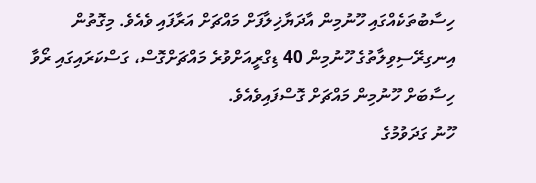ހިސާބުތަކެއްގައި ހޫނުމިން އާދަޔާޚިލާފަށް މައްޗަށް އަރާފައި ވެއެވެ. މިގޮތުން އިނގިރޭސިވިލާތުގެ ހޫނުމިން 40 ޑިގްރީއަށްވުރެ މައްޗަށްގޮސް، ގަސްކަރައިގައި ރޯވާ ހިސާބަށް ހޫނުމިން މައްޗަށް ގޮސްފައިވެއެވެ.
ހޫނު ގަދަވުމުގެ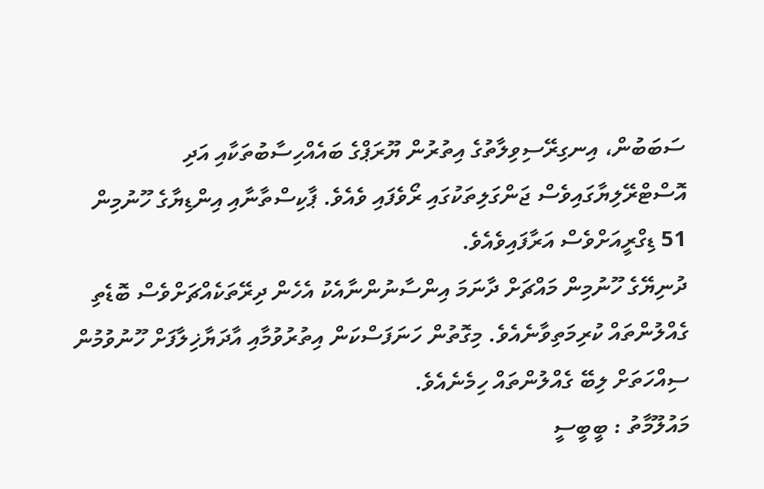ސަބަބުން، އިނގިރޭސިވިލާތުގެ އިތުރުން ޔޫރަޕްގެ ބައެއްހިސާބުތަކާއި އަދި އޮސްޓްރޭލިޔާގައިވެސް ޖަންގަލިތަކުގައި ރޯވެފައި ވެއެވެ. ޕާކިސްތާނާއި އިންޑިޔާގެ ހޫނުމިން 51 ޑިގްރީއަށްވެސް އަރާފައިވެއެވެ.
ދުނިޔޭގެ ހޫނުމިން މައްޗަށް ދާނަމަ އިންސާނުންނާއެކު އެހެން ދިރޭތަކެއްޗަށްވެސް ބޮޑެތި ގެއްލުންތައް ކުރިމަތިވާނެއެވެ. މިގޮތުން ހަނަފަސްކަން އިތުރުވުމާއި އާދަޔާޚިލާފަށް ހޫނުވުމުން ސިއްހަތަށް ލިބޭ ގެއްލުންތައް ހިމެނެއެވެ.
މައުލޫމާތު : ބީބީސީ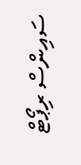ސައިންސް ރިޕޯޓް